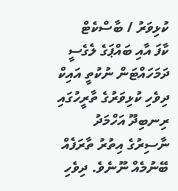ކުޅިވަރު / ބާސްކެޓް
ކާފަ އާއި ބައްޕަގެ ލެގެސީ ދަމަހައްޓަން ނުކުތީ އައިކް
ދިވެހި ކުޅިވަރުގެ ތާރީހުގައި ރިނބިދޫ އަހްމަދު ނާސިރުގެ އިތުރު ތާރަފެއް ބޭނުމެއް ނޫނެވެ. ދިވެހި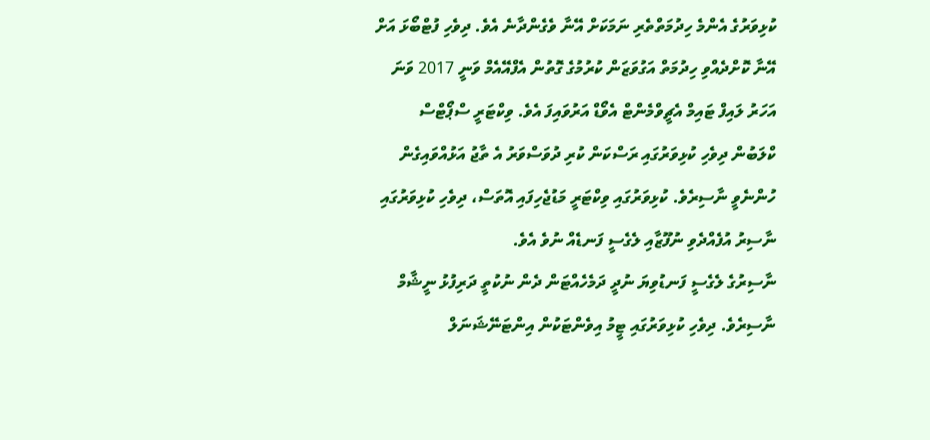ކުޅިވަރުގެ އެންމެ ހިދުމަތްތެރި ނަމަކަށް އޭނާ ވެގެންދާނެ އެވެ. ދިވެހި ފުޓްބޯޅަ އަށް އޭނާ ކޮށްދެއްވި ހިދުމަތް އަގުވަޒަން ކުރުމުގެ ގޮތުން އެފްއޭއެމް ވަނީ 2017 ވަނަ އަހަރު ލައިފް ޓައިމް އެޗީވްމެންޓް އެވޯޑް އަރުވައިފަ އެވެ. ވިކްޓަރީ ސްޕޯޓްސް ކްލަބުން ދިވެހި ކުޅިވަރުގައި ރަސްކަން ކުރި ދުވަސްވަރު އެ ތާޖު އަޅުއްވައިގެން ހުންނެވީ ނާސިރެވެ. ކުޅިވަރުގައި ވިކްޓަރީ މަޑުޖެހިފައި އޮތަސް، ދިވެހި ކުޅިވަރުގައި ނާސިރު އުފެއްދެވި ނުފޫޒާއި ލެގެސީ ފަނޑެއް ނުވެ އެވެ.
ނާސިރުގެ ލެގެސީ ފަނޑުވިޔަ ނުދީ ދަމެހެއްޓަން ދެން ނުކުތީ ދަރިފުޅު ނީޝާމް ނާސިރެވެ. ދިވެހި ކުޅިވަރުގައި ޓީމު އިވެންޓަކުން އިންޓަނޭޝަނަލް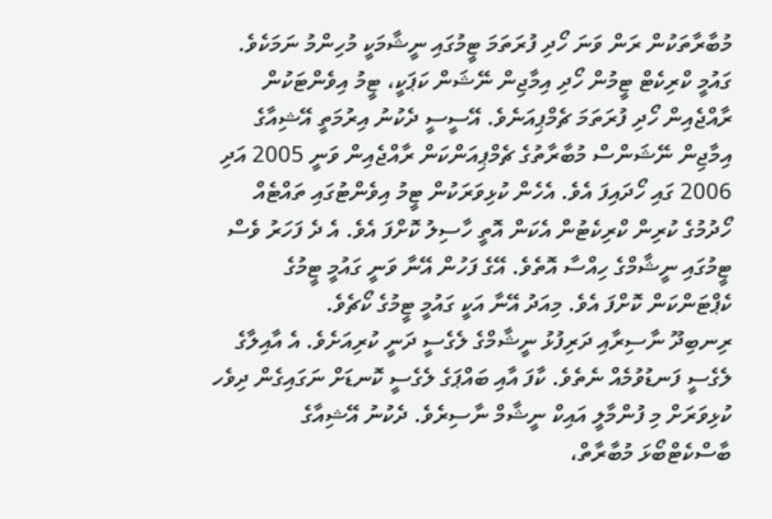މުބާރާތަކުން ރަން ވަނަ ހޯދި ފުރަތަމަ ޓީމުގައި ނީޝާމަކީ މުހިންމު ނަމަކެވެ. ގައުމީ ކްރިކެޓް ޓީމުން ހޯދި އިމާޖިން ނޭޝަން ކަޕަކީ، ޓީމު އިވެންޓަކުން ރާއްޖެއިން ހޯދި ފުރަތަމަ ޗެމްޕިއަނެވެ. އޭސީސީ ދެކުނު އިރުމަތީ އޭޝިއާގެ އިމާޖިން ނޭޝަންސް މުބާރާތުގެ ޗެމްޕިއަންކަން ރާއްޖެއިން ވަނީ 2005 އަދި 2006 ގައި ހޯދައިފަ އެވެ. އެހެން ކުޅިވަރަކުން ޓީމު އިވެންޓުގައި ތައްޓެއް ހޯދުމުގެ ކުރިން ކްރިކެޓުން އެކަން އޮތީ ހާސިލު ކޮށްފަ އެވެ. އެ ދެ ފަހަރު ވެސް ޓީމުގައި ނީޝާމްގެ ހިއްސާ އޮތެވެ. އޭގެ ފަހުން އޭނާ ވަނީ ގައުމީ ޓީމުގެ ކެޕްޓަންކަން ކޮށްފަ އެވެ. މިއަދު އޭނާ އަކީ ގައުމީ ޓީމުގެ ކޯޗެވެ.
ރިނބިދޫ ނާސިރާއި ދަރިފުޅު ނީޝާމްގެ ލެގެސީ ދަނީ ކުރިއަށެވެ. އެ އާއިލާގެ ލެގެސީ ފަނޑުވުމެއް ނެތެވެ. ކާފަ އާއި ބައްޕަގެ ލެގެސީ ކޮނޑަށް ނަގައިގެން ދިވެހ ކުޅިވަރަށް މި ފުންމާލީ އައިކް ނީޝާމް ނާސިރެވެ. ދެކުނު އޭޝިއާގެ ބާސްކެޓްބޯޅަ މުބާރާތް،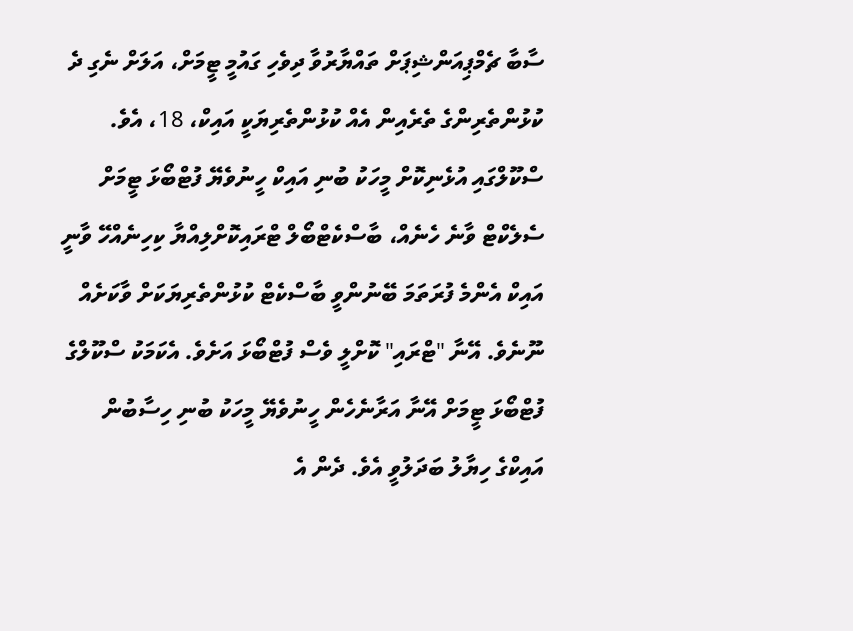ސާބާ ޗެމްޕިއަންޝިޕަށް ތައްޔާރުވާ ދިވެހި ގައުމީ ޓީމަށް، އަލަށް ނެގި ދެ ކުޅުންތެރިންގެ ތެރެއިން އެއް ކުޅުންތެރިޔަކީ އައިކް، 18، އެވެ.
ސްކޫލްގައި އުޅެނިކޮށް މީހަކު ބުނި އައިކް ހީނުވެޔޭ ފުޓްބޯޅަ ޓީމަށް ސެލެކްޓް ވާނެ ހެނެއް، ބާސްކެޓްބޯލް ޓްރައިކޮށްލިއްޔާ ކިހިނެއްހޭ ވާނީ
އައިކް އެންމެ ފުރަތަމަ ބޭނުންވީ ބާސްކެޓް ކުޅުންތެރިޔަކަށް ވާކަށެއް ނޫނެވެ. އޭނާ "ޓްރައި" ކޮށްލީ ވެސް ފުޓްބޯޅަ އަށެވެ. އެކަމަކު ސްކޫލްގެ ފުޓްބޯޅަ ޓީމަށް އޭނާ އަރާނެހެން ހީނުވެޔޭ މީހަކު ބުނި ހިސާބުން އައިކްގެ ހިޔާލު ބަދަލުވީ އެވެ. ދެން އެ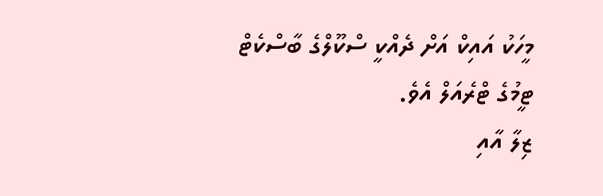މީހަކު އައިކް އަށް ދެއްކީ ސްކޫލްގެ ބާސްކެޓް ޓީމުގެ ޓްރެއަލް އެވެ.
ޒިލާ އާއި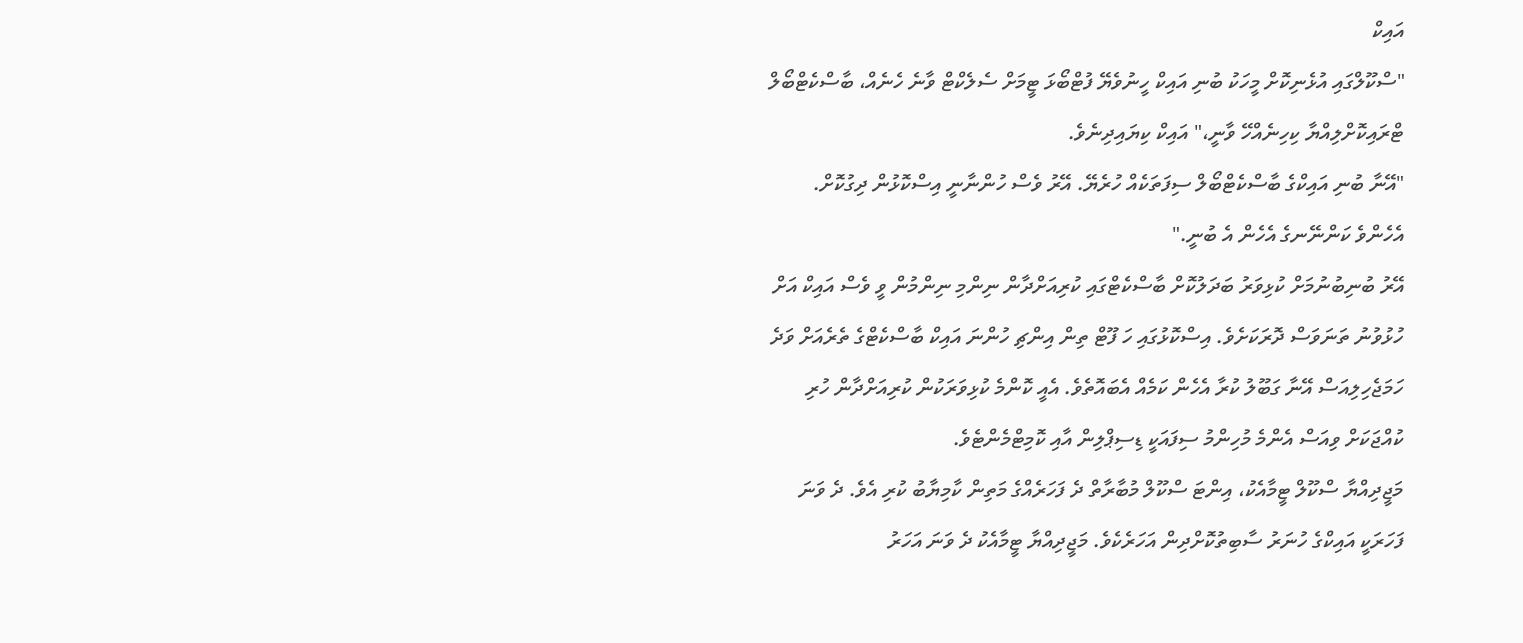އައިކް
"ސްކޫލްގައި އުޅެނިކޮށް މީހަކު ބުނި އައިކް ހީނުވެޔޭ ފުޓްބޯޅަ ޓީމަށް ސެލެކްޓް ވާނެ ހެނެއް، ބާސްކެޓްބޯލް ޓްރައިކޮށްލިއްޔާ ކިހިނެއްހޭ ވާނީ،" އައިކް ކިޔައިދިނެވެ.
"އޭނާ ބުނި އައިކްގެ ބާސްކެޓްބޯލް ސިފަތަކެއް ހުރެޔޭ. އޭރު ވެސް ހުންނާނީ އިސްކޮޅުން ދިގުކޮށް. އެހެންވެ ކަންނޭނގެ އެހެން އެ ބުނީ."
އޭރު ބުނިބުނުމަށް ކުޅިވަރު ބަދަލުކޮށް ބާސްކެޓްގައި ކުރިއަށްދާން ނިންމި ނިންމުން ވީ ވެސް އައިކް އަށް ހުޅުވުނު ތަނަވަސް ދޮރަކަށެވެ. އިސްކޮޅުގައި ހަ ފޫޓް ތިން އިންޗި ހުންނަ އައިކް ބާސްކެޓްގެ ތެރެއަށް ވަދެ ހަމަޖެހިލިއަސް އޭނާ ގަބޫލު ކުރާ އެހެން ކަމެއް އެބައޮތެވެ. އެއީ ކޮންމެ ކުޅިވަރަކުން ކުރިއަށްދާން ހުރި ކުއްޖަކަށް ވިއަސް އެންމެ މުހިންމު ސިފައަކީ ޑިސިޕްލިން އާއި ކޮމިޓްމެންޓެވެ.
މަޖީދިއްޔާ ސްކޫލް ޓީމާއެކު، އިންޓަ ސްކޫލް މުބާރާތް ދެ ފަހަރެއްގެ މަތިން ކާމިޔާބު ކުރި އެވެ. ދެ ވަނަ ފަހަރަކީ އައިކްގެ ހުނަރު ސާބިތުކޮށްދިން އަހަރެކެވެ. މަޖީދިއްޔާ ޓީމާއެކު ދެ ވަނަ އަހަރު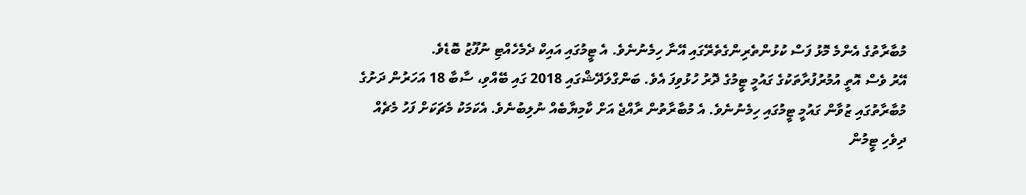މުބާރާތުގެ އެންމެ މޮޅު ފަސް ކުޅުންތެރިންގެތެރޭގައި އޭނާ ހިމެނުނެވެ. އެ ޓީމުގައި އައިކް ދެމެހެއްޓި ނުފޫޒު ބޮޑެވެ.
އޭރު ވެސް އޮތީ އުމުރުފުރާތަކުގެ ގައުމީ ޓީމުގެ ދޮރު ހުޅުވިފަ އެވެ. ބަންގްލަދޭޝްގައި 2018 ގައި ބޭއްވި، ސާބާ 18 އަހަރުން ދަށުގެ މުބާރާތުގައި ޒުވާން ގައުމީ ޓީމުގައި ހިމެނުނެވެ. އެ މުބާރާތުން ރާއްޖެ އަށް ކާމިޔާބެއް ނުލިބުނެވެ. އެކަމަކު މެޗަކަށް ފަހު މެޗެއް ދިވެހި ޓީމުން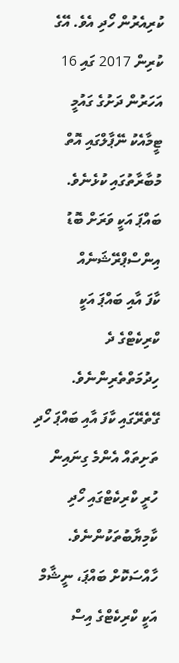ކުރިއެރުން ހޯދި އެވެ. އޭގެ ކުރިން 2017 ގައި 16 އަހަރުން ދަށުގެ ގައުމީ ޓީމާއެކު ނޭޕާލްގައި އޮތް މުބާރާތުގައި ކުޅެނެވެ.
ބައްޕަ އަކީ ވަރަށް ބޮޑު އިންސްޕްރޭޝަނެއް
ކާފަ އާއި ބައްޕަ އަކީ ކްރިކެޓްގެ ދެ ހިދުމަތްތެރިންނެވެ. ގޭތެރޭގައި ކާފަ އާއި ބައްޕަ ހޯދި ތަށިތައް އެންމެ ގިނައިން ހުރީ ކްރިކެޓްގައި ހޯދި ކާމިޔާބުތަކުންނެވެ. ހާއްސަކޮށް ބައްޕަ، ނީޝާމް އަކީ ކްރިކެޓްގެ އިސް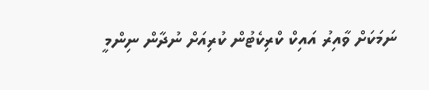ނަމަކަށް ވާއިރު އައިކް ކްރިކެޓުން ކުރިއަށް ނުދާން ނިންމީ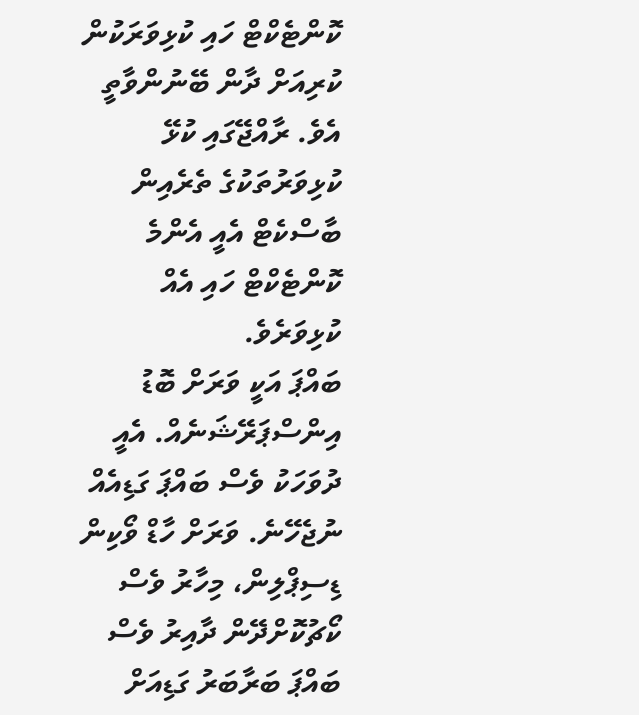ކޮންޓެކްޓް ހައި ކުޅިވަރަކުން ކުރިއަށް ދާން ބޭނުންވާތީ އެވެ. ރާއްޖޭގައި ކުޅޭ ކުޅިވަރުތަކުގެ ތެރެއިން ބާސްކެޓް އެއީ އެންމެ ކޮންޓެކްޓް ހައި އެއް ކުޅިވަރެވެ.
ބައްޕަ އަކީ ވަރަށް ބޮޑު އިންސްޕަރޭޝަނެއް. އެއީ ދުވަހަކު ވެސް ބައްޕަ ގަޑިއެއް ނުޖެހޭނެ. ވަރަށް ހާޑް ވޯކިން ޑިސިޕްލިން، މިހާރު ވެސް ކޯޗުކޮށްދޭން ދާއިރު ވެސް ބައްޕަ ބަރާބަރު ގަޑިއަށް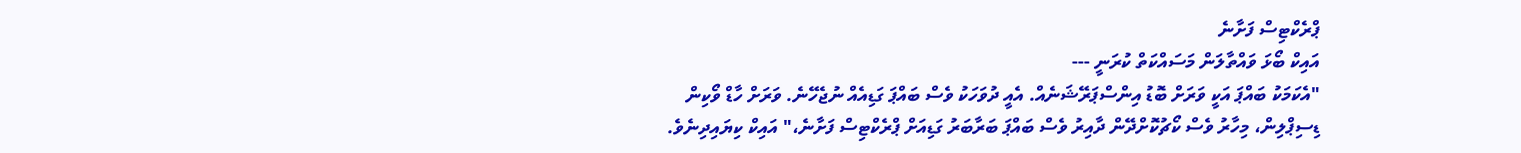ޕްރެކްޓިސް ފަށާނެ
އައިކް ބޯޅަ ވައްތާލަން މަސައްކަތް ކުރަނީ ---
"އެކަމަކު ބައްޕަ އަކީ ވަރަށް ބޮޑު އިންސްޕަރޭޝަނެއް. އެއީ ދުވަހަކު ވެސް ބައްޕަ ގަޑިއެއް ނުޖެހޭނެ. ވަރަށް ހާޑް ވޯކިން ޑިސިޕްލިން، މިހާރު ވެސް ކޯޗުކޮށްދޭން ދާއިރު ވެސް ބައްޕަ ބަރާބަރު ގަޑިއަށް ޕްރެކްޓިސް ފަށާނެ،" އައިކް ކިޔައިދިނެވެ.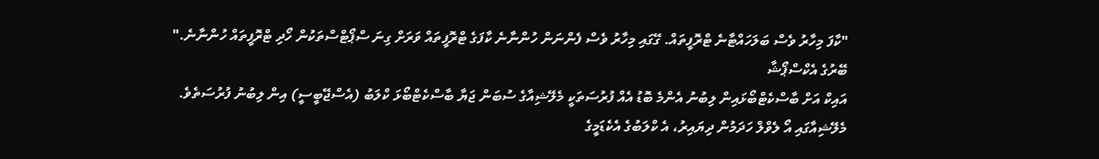"ކާފަ މިހާރު ވެސް ބަލަހައްޓާނެ ޓްރޮފީތައް. ގޭގައި މިހާރު ވެސް ފެންނަން ހުންނާނެ ކާފަގެ ޓްރޮފީތައް ވަރަށް ގިނަ ސްޕޯޓްސްތަކުން ހޯދި ޓްރޮފީތައް ހުންނާނެ."
ބޭރުގެ އެކްސްޕޯޝާ
އައިކް އަށް ބާސްކެޓްބޯޅައިން ލިބުނު އެންމެ ބޮޑު އެއް ފުރުސަތަކީ މެލޭޝިއާގެ ސުބަން ޖަޔާ ބާސްކެޓްބޯޅަ ކްލަބު (އެސްޖޭބީސީ) އިން ލިބުނު ފުރުސަތެވެ.
މެލޭޝިއާގައި އޯ ލެވްލް ހަދަމުން ދިޔައިރު، އެ ކްލަބުގެ އެކެޑަމީގެ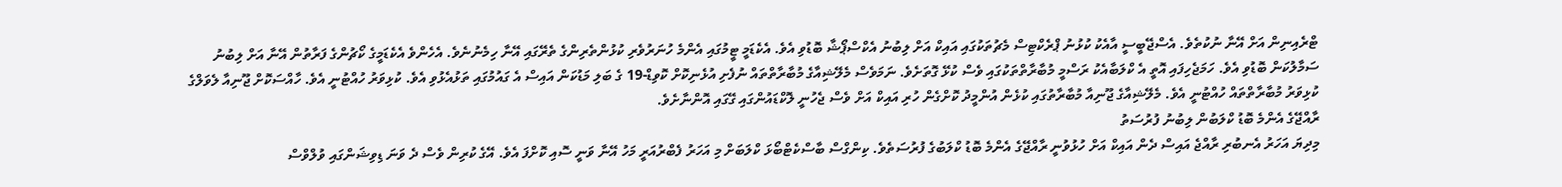ޓްރެއިނިން އަށް އޭނާ ނުކުތެވެ. އެސްޖޭބީސީ އާއެކު ކުޅުނު ޕްރެކްޓިސް މެޗުތަކުގައި އައިކް އަށް ލިބުނު އެކްސްޕޯޝާ ބޮޑުވި އެވެ. އެކެޑަމީ ޓީމުގައި އެންމެ ހުނަރުވެރި ކުޅުންތެރިންގެ ތެރޭގައި އޭނާ ހިމެނުނެވެ. އެހެންވެ އެކެޑަމީގެ ކޯޗުންގެ ފަރާތުން އޭނާ އަށް ލިބުނު ސަމާލުކަން ބޮޑުވި އެވެ. ހަމަޖެހިފައި އޮތީ އެ ކްލަބާއެކު ރަސްމީ މުބާރާތްތަކުގައި ވެސް ކުޅޭ ގޮތަށެވެ. ނަމަވެސް މެލޭޝިއާގެ މުބާރާތްތައް ނުފެށި އުޅެނިކޮށް ކޮވިޑް-19 ގެ ބަލި މަޑުކަން އައިސް އެ ގައުމުގައި ތަޅުއެޅުވި އެވެ. ކުޅިވަރު ހުއްޓުނީ އެވެ. ހާއްސަކޮށް ޖޫނިއާ ލެވަލްގެ ކުޅިވަރު މުބާރާތްތައް ހުއްޓުނީ އެވެ. މެލޭޝިއާގެ ޖޫނިއާ މުބާރާތުގައި ކުޅެން އުންމީދު ކޮށްގެން ހުރި އައިކް އަށް ވެސް ޖެހުނީ ލޮކްޑައުންގައި ގޭގައި އޮންނާށެވެ.
ރާއްޖޭގެ އެންމެ ބޮޑު ކްލަބުން ލިބުނު ފުރުސަތު
މިދިޔަ އަހަރު އެނބުރި ރާއްޖެ އައިސް ދެން އައިކް އަށް ހުޅުވުނީ ރާއްޖޭގެ އެންމެ ބޮޑު ކްލަބުގެ ފުރުސަތެވެ. ކިންގްސް ބާސްކެޓްބޯޅަ ކްލަބަށް މި އަހަރު ފެބްރުއަރީ މަހު އޭނާ ވަނީ ސޮއި ކޮށްފަ އެވެ. އޭގެ ކުރިން ވެސް ދެ ވަނަ ޑިވިޝަންގައި ވުލްވްސް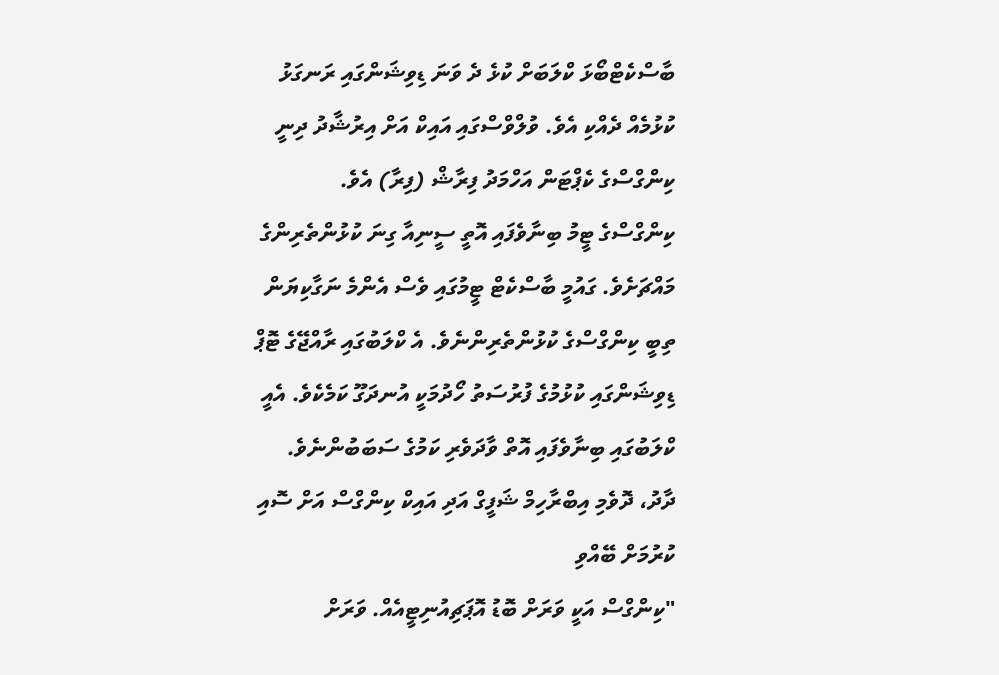ބާސްކެޓްބޯޅަ ކްލަބަށް ކުޅެ ދެ ވަނަ ޑިވިޝަންގައި ރަނގަޅު ކުޅުމެއް ދެއްކި އެވެ. ވުލްވްސްގައި އައިކް އަށް އިރުޝާދު ދިނީ ކިންގްސްގެ ކެޕްޓަން އަހްމަދު ފިރާޝް (ފިރާ) އެވެ.
ކިންގްސްގެ ޓީމު ބިނާވެފައި އޮތީ ސީނިއާ ގިނަ ކުޅުންތެރިންގެ މައްޗަށެވެ. ގައުމީ ބާސްކެޓް ޓީމުގައި ވެސް އެންމެ ނަގާކިޔަން ތިބީ ކިންގްސްގެ ކުޅުންތެރިންނެވެ. އެ ކްލަބުގައި ރާއްޖޭގެ ޓޮޕް ޑިވިޝަންގައި ކުޅުމުގެ ފުރުސަތު ހޯދުމަކީ އުނދަގޫ ކަމެކެވެ. އެއީ ކްލަބުގައި ބިނާވެފައި އޮތް ވާދަވެރި ކަމުގެ ސަބަބުންނެވެ.
ދާދު، ދޮވެމި އިބްރާހިމް ޝަފީގް އަދި އައިކް ކިންގްސް އަށް ސޮއި ކުރުމަށް ބޭއްވި
"ކިންގްސް އަކީ ވަރަށް ބޮޑު އޮޕަޗިއުނިޓީއެއް. ވަރަށް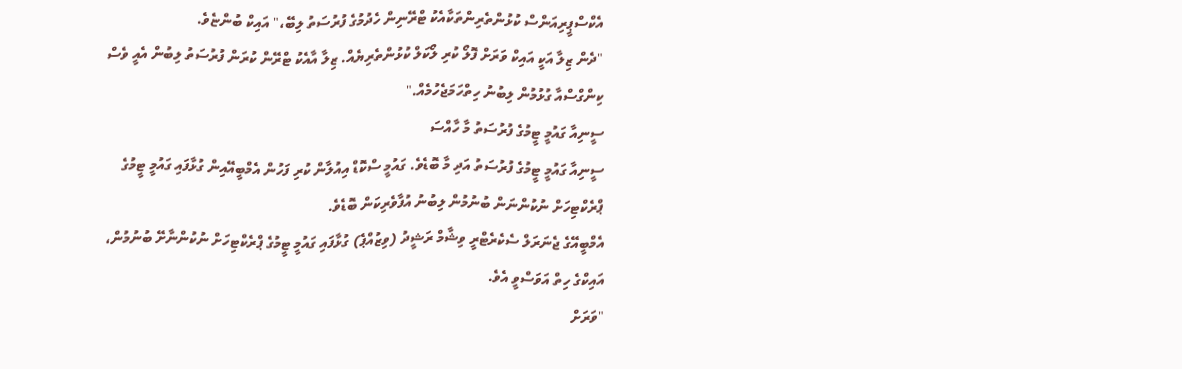އެކްސްޕީރިއަންސް ކުޅުންތެރިންތަކާއެކު ޓްރޭނިން ހެދުމުގެ ފުރުސަތު ލިބޭ،" އައިކް ބުންޏެވެ.
"ދެން ޒިލާ އަކީ އައިކް ވަރަށް ފޮލޯ ކުރި ލޯކަލް ކުޅުންތެރިޔެއް. ޒިލާ އާއެކު ޓްރޭން ކުރަން ފުރުސަތު ލިބުން އެއީ ވެސް ކިންގްސްއާ ގުޅުމުން ލިބުނު ހިތްހަމަޖެހުމެއް."
ސީނިއާ ގައުމީ ޓީމުގެ ފުރުސަތު މާ ހާއްސަ
ސީނިއާ ގައުމީ ޓީމުގެ ފުރުސަތު އަދި މާ ބޮޑެވެ. ގައުމީ ސްކޮޑް އިއުލާން ކުރި ފަހުން އެމްބީއޭއިން ގުޅާފައި ގައުމީ ޓީމުގެ ޕްރެކްޓިހަށް ނުކުންނަން ބުނުމުން ލިބުނު އުފާވެރިކަން ބޮޑެވެ.
އެމްބީއޭގެ ޖެނަރަލް ސެކެރެޓްރީ ވިޝާމް ރަޝީދު (ވިޒުއްޕެ) ގުޅާފައި ގައުމީ ޓީމުގެ ޕްރެކްޓިހަށް ނުކުންނާށޭ ބުނުމުން، އައިކްގެ ހިތް އަވަސްވީ އެވެ.
"ވަރަށް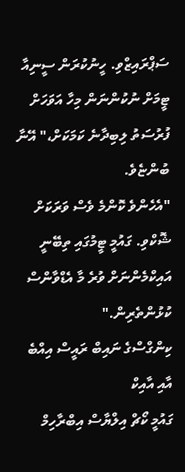ސަޕްރައިޒްވި. ހީނުކުރަން ސީނިއާ ޓީމަށް ނުކުންނަން މިހާ އަވަހަށް ފުރުސަތު ލިބިދާނެ ކަމަކަށް،" އޭނާ ބުންޏެވެ.
"އެހެންވެ ކޮންމެ ވެސް ވަރަކަށް ޝޮކްވި. ގައުމީ ޓީމުގައި ތިބޭނީ އައިކްމެންނަށް ވުރެ މާ އެޑްވާންސް ކުޅުންތެރިން."
ކިންގްސްގެ ނައިބް ރައީސް އިއްބެ އާއި އާއިކް
ގައުމީ ކޯޗް އިލްޔާސް އިބްރާހިމް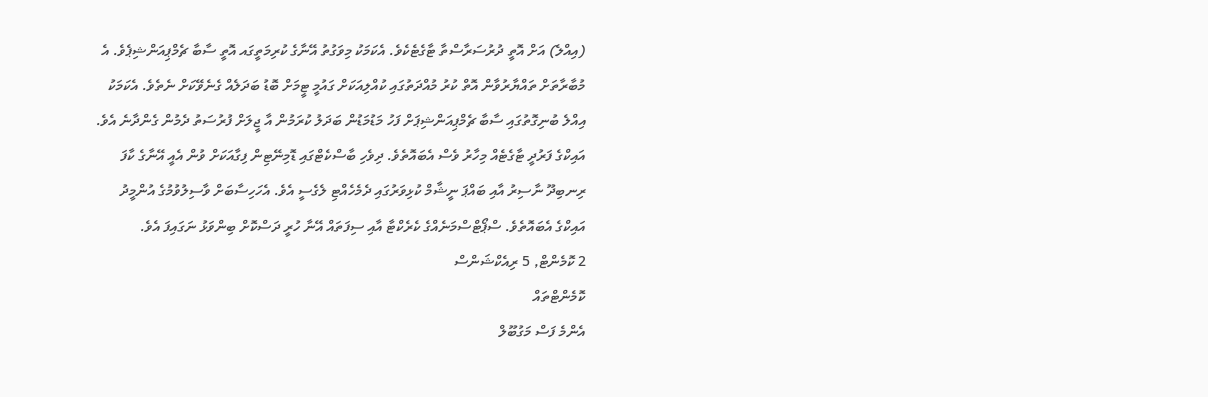(އިއްލެ) އަށް އޮތީ ދުރުސަރާސްތާ ޓާގެޓެކެވެ. އެކަމަކު މިވަގުތު އޭނާގެ ކުރިމަތީގައ އޮތީ ސާބާ ޗެމްޕިއަންޝިޕެވެ. އެ މުބާރާތަށް ތައްޔާރުވާން އޮތް ކުރު މުއްދަތުގައި ކުއްލިއަކަށް ގައުމީ ޓީމަށް ބޮޑު ބަދަލެއް ގެނެވޭކަށް ނެތެވެ. އެކަމަކު އިއްލެ ބުނިގޮތުގައި ސާބާ ޗެމްޕިއަންޝިޕަށް ފަހު މަޑުމަޑުން ބަދަލު ކުރަމުން އާ ޖީލަށް ފުރުސަތު ދެމުން ގެންދާނެ އެވެ.
އައިކްގެ ފަރުދީ ޓާގެޓެއް މިހާރު ވެސް އެބައޮތެވެ. ދިވެހި ބާސްކެޓްގައި ޑޮމިނޭޓިން ފިގާއަކަށް ވުން އެއީ އޭނާގެ ކާފަ ރިނބިދޫ ނާސިރު އާއި ބައްޕަ ނީޝާމް ކުޅިވަރުގައި ދެމެހެއްޓި ލެގެސީ އެވެ. އެހަހިސާބަށް ވާސިލުވުމުގެ އުންމީދު އައިކްގެ އެބައޮތެވެ. ސްޕޯޓްސްމަނެއްގެ ކެރެކްޓާ އާއި ސިފަތައް އޭނާ ހުރީ ދަސްކޮށް ބިންވަޅު ނަގައިފަ އެވެ.
2 ކޮމެންޓް, 5 ރިއެކްޝަންސް
ކޮމެންޓްތައް
އެންމެ ފަސް މަގުބޫލް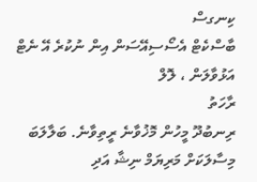ކިނގސް
ބާސްކެޓް އެސޯސިއޭސަން އިން ނުކުރެ އޭ ނެޓް އަޅުވާލަން ، ލޮލް
ރާހަތު
ރިނބުދޫ މީހުން މޮޚުވާނެ ރީތިވާނެ. ބަލާލަބަ މިސާލަކަށް މަރިޔަމް ނިޝާ އަދި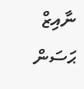ނާއިޒް ޙަސަން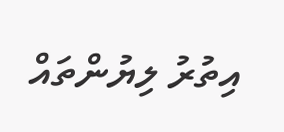އިތުރު ލިޔުންތައް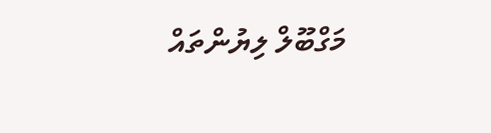މަގްބޫލް ލިޔުންތައް